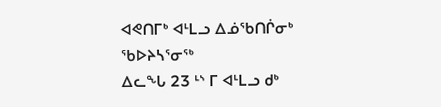ᐊᕙᑎᒥᒃ ᐊᒻᒪᓗ ᐃᓅᖃᑎᒌᓂᒃ ᖃᐅᔨᓴᕐᓂᖅ
ᐃᓚᖓ 23 ᒻᔅ ᒥ ᐊᒻᒪᓗ ᑯᒃ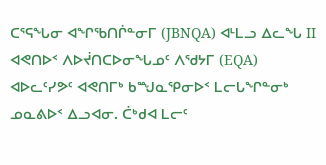ᑕᕐᕋᖓᓂ ᐊᖏᖃᑎᒌᓐᓂᒥ (JBNQA) ᐊᒻᒪᓗ ᐃᓚᖓ II ᐊᕙᑎᐅᑉ ᐱᐅᔫᑎᑕᐅᓂᖓᓄᑦ ᐱᖁᔭᒥ (EQA) ᐊᐅᓚᑦᓯᕗᑦ ᐊᕙᑎᒥᒃ ᑲᙳᓇᕿᓂᐅᑉ ᒪᓕᒐᖏᓐᓂᒃ ᓄᓇᕕᐅᑉ ᐃᓗᐊᓂ. ᑖᒃᑯᐊ ᒪᓕᑦ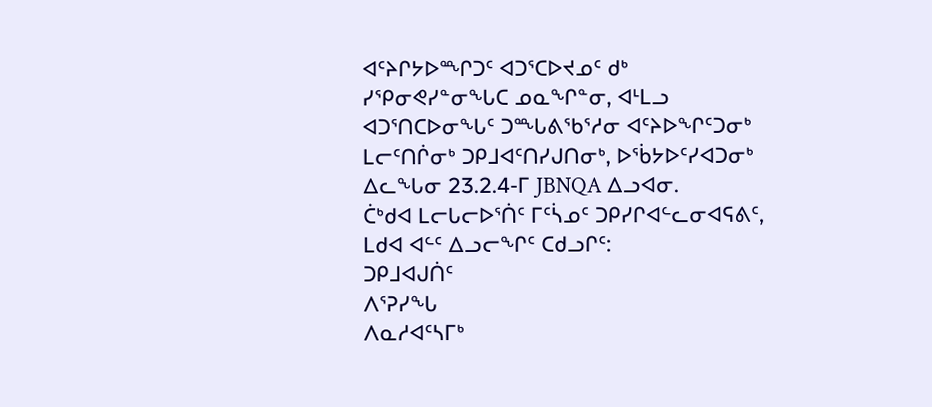ᐊᑦᔨᒋᔭᐅᙱᑐᑦ ᐊᑐᕐᑕᐅᔪᓄᑦ ᑯᒃ ᓯᕿᓂᕙᓯᓐᓂᖓᑕ ᓄᓇᖏᓐᓂ, ᐊᒻᒪᓗ ᐊᑐᕐᑎᑕᐅᓂᖓᑦ ᑐᙵᕕᖃᕐᓱᓂ ᐊᑦᔨᐅᖏᑦᑐᓂᒃ ᒪᓕᑦᑎᒌᓂᒃ ᑐᑭᒧᐊᑦᑎᓯᒍᑎᓂᒃ, ᐅᖄᔭᐅᑦᓯᐊᑐᓂᒃ ᐃᓚᖓᓂ 23.2.4-ᒥ JBNQA ᐃᓗᐊᓂ.
ᑖᒃᑯᐊ ᒪᓕᒐᓕᐅᕐᑏᑦ ᒥᑦᓵᓄᑦ ᑐᑭᓯᒋᐊᓪᓚᓂᐊᕋᕕᑦ, ᒪᑯᐊ ᐊᓪᑦ ᐃᓗᓕᖏᑦ ᑕᑯᓗᒋᑦ:
ᑐᑭᒧᐊᒍᑏᑦ
ᐱᕐᕈᓯᖓ
ᐱᓇᓱᐊᑦᓴᒥᒃ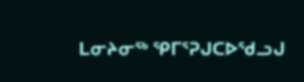ᒪᓂᔨᓂᖅ ᕿᒥᕐᕈᒍᑕᐅᖁᓗᒍ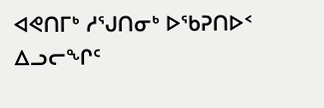ᐊᕙᑎᒥᒃ ᓱᕐᒍᑎᓂᒃ ᐅᖃᕈᑎᐅᑉ ᐃᓗᓕᖏᑦ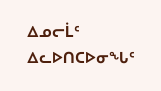ᐃᓄᓕᒫᑦ ᐃᓚᐅᑎᑕᐅᓂᖓᑦ